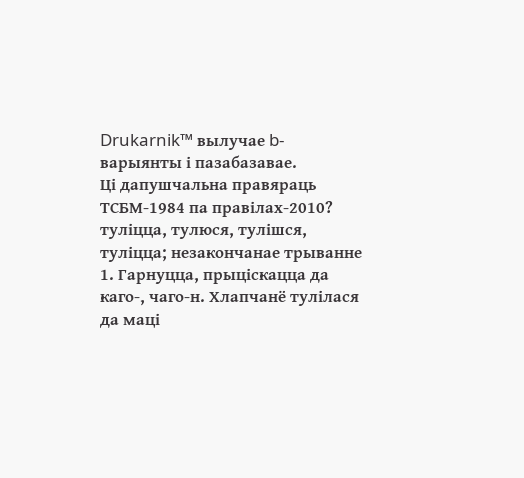Drukarnik™ вылучае b-варыянты і пазабазавае.
Ці дапушчальна правяраць ТСБМ-1984 па правілах-2010?
туліцца, тулюся, тулішся, туліцца; незакончанае трыванне
1. Гарнуцца, прыціскацца да каго-, чаго-н. Хлапчанё тулілася да маці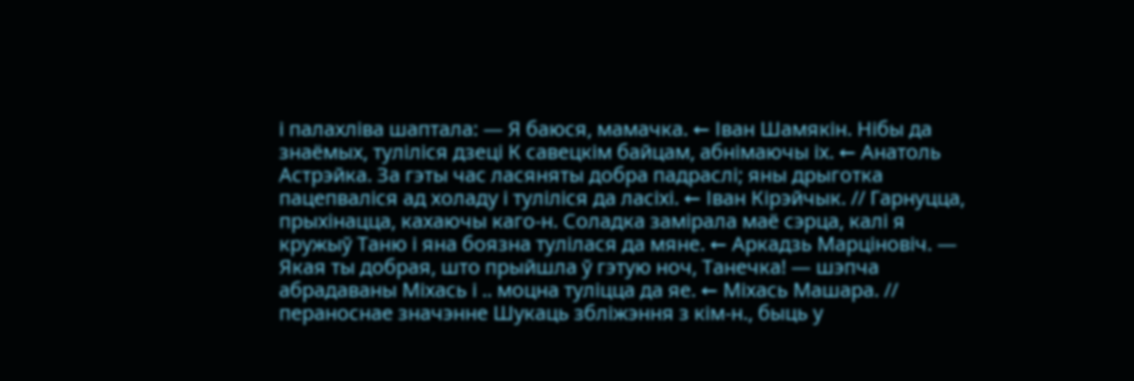і палахліва шаптала: — Я баюся, мамачка. ← Іван Шамякін. Нібы да знаёмых, туліліся дзеці К савецкім байцам, абнімаючы іх. ← Анатоль Астрэйка. За гэты час ласяняты добра падраслі; яны дрыготка пацепваліся ад холаду і туліліся да ласіхі. ← Іван Кірэйчык. // Гарнуцца, прыхінацца, кахаючы каго-н. Соладка замірала маё сэрца, калі я кружыў Таню і яна боязна тулілася да мяне. ← Аркадзь Марціновіч. — Якая ты добрая, што прыйшла ў гэтую ноч, Танечка! — шэпча абрадаваны Міхась і .. моцна туліцца да яе. ← Міхась Машара. // пераноснае значэнне Шукаць збліжэння з кім-н., быць у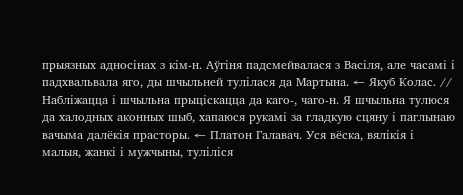прыязных адносінах з кім-н. Аўгіня падсмейвалася з Васіля, але часамі і падхвальвала яго, ды шчыльней тулілася да Мартына. ← Якуб Колас. // Набліжацца і шчыльна прыціскацца да каго-, чаго-н. Я шчыльна тулюся да халодных аконных шыб, хапаюся рукамі за гладкую сцяну і паглынаю вачыма далёкія прасторы. ← Платон Галавач. Уся вёска, вялікія і малыя, жанкі і мужчыны, туліліся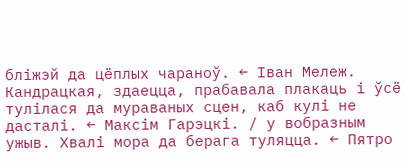бліжэй да цёплых чараноў. ← Іван Мележ. Кандрацкая, здаецца, прабавала плакаць і ўсё тулілася да мураваных сцен, каб кулі не дасталі. ← Максім Гарэцкі. / у вобразным ужыв. Хвалі мора да берага туляцца. ← Пятро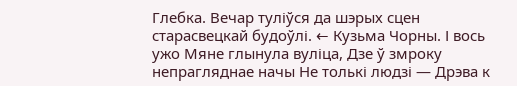Глебка. Вечар туліўся да шэрых сцен старасвецкай будоўлі. ← Кузьма Чорны. І вось ужо Мяне глынула вуліца, Дзе ў змроку непрагляднае начы Не толькі людзі — Дрэва к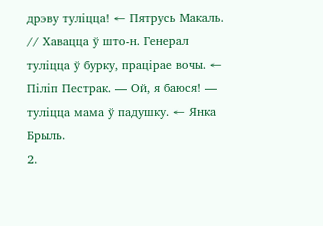дрэву туліцца! ← Пятрусь Макаль. // Хавацца ў што-н. Генерал туліцца ў бурку, працірае вочы. ← Піліп Пестрак. — Ой, я баюся! — туліцца мама ў падушку. ← Янка Брыль.
2.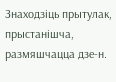Знаходзіць прытулак, прыстанішча, размяшчацца дзе-н.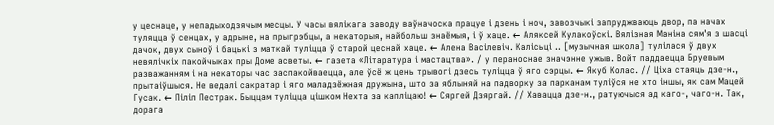у цеснаце, у непадыходзячым месцы. У часы вялікага заводу ваўначоска працуе і дзень і ноч, завозчыкі запруджваюць двор, па начах туляцца ў сенцах, у адрыне, на прыгрэбцы, а некаторыя, найбольш знаёмыя, і ў хаце. ← Аляксей Кулакоўскі. Вялізная Маніна сям'я з шасці дачок, двух сыноў і бацькі з маткай туліцца ў старой цеснай хаце. ← Алена Васілевіч. Калісьці .. [музычная школа] тулілася ў двух невялічкіх пакойчыках пры Доме асветы. ← газета «Літаратура і мастацтва». / у пераноснае значэнне ужыв. Войт паддаецца Бруевым разважанням і на некаторы час заспакойваецца, але ўсё ж цень трывогі дзесь туліцца ў яго сэрцы. ← Якуб Колас. // Ціха стаяць дзе-н., прытаіўшыся. Не ведалі сакратар і яго маладзёжная дружына, што за яблыняй на падворку за парканам туліўся не хто іншы, як сам Мацей Гусак. ← Піліп Пестрак. Быццам туліцца цішком Нехта за капліцаю! ← Сяргей Дзяргай. // Хавацца дзе-н., ратуючыся ад каго-, чаго-н. Так, дорага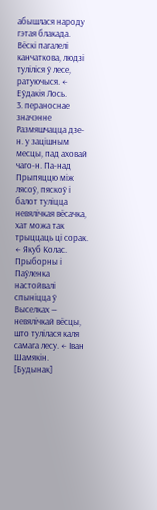абышлася народу гэтая блакада. Вёскі пагалелі канчаткова, людзі туліліся ў лесе, ратуючыся. ← Еўдакія Лось.
3. пераноснае значэнне Размяшчацца дзе-н. у зацішным месцы, пад аховай чаго-н. Па-над Прыпяццю між лясоў, пяскоў і балот туліцца невялічкая вёсачка, хат можа так трыццаць ці сорак. ← Якуб Колас. Прыборны і Паўленка настойвалі спыніцца ў Выселках — невялічкай вёсцы, што тулілася каля самага лесу. ← Іван Шамякін. [Будынак]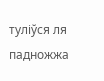туліўся ля падножжа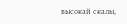высокай скалы,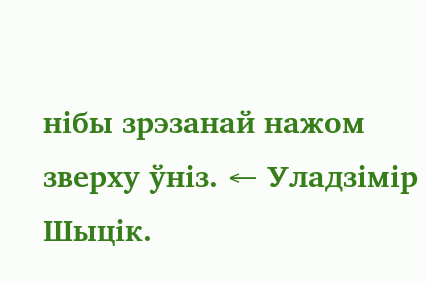нібы зрэзанай нажом зверху ўніз. ← Уладзімір Шыцік.